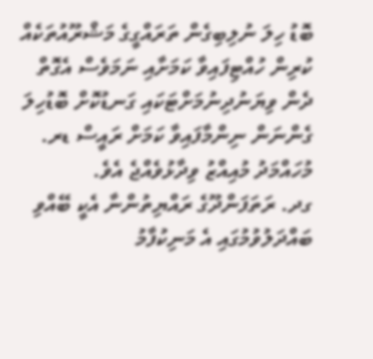ބޮޑު ހިލަ ނުލިބިގެން ތަރައްގީގެ މަޝްރޫއުތަކެއް ކުރިން ހުއްޓިފައިވާ ކަމަށާއި ނަމަވެސް އެގޮތް ދެން ވިޔަނުދިނުމަށްޓަކައި ގަނޑުކޮށް ބޮޑުހިލަ ގެންނަން ނިންމާފައިވާ ކަމަށް ރައީސް ޑރ. މުހައްމަދު މުއިއްޒު ވިދާޅުވެއްޖެ އެވެ.
ގދ. ރަތަފަންދޫގެ ރައްޔިތުންނާ އެކީ ބޭއްވި ބައްދަލުވުމުގައި އެ މަނިކުފާމު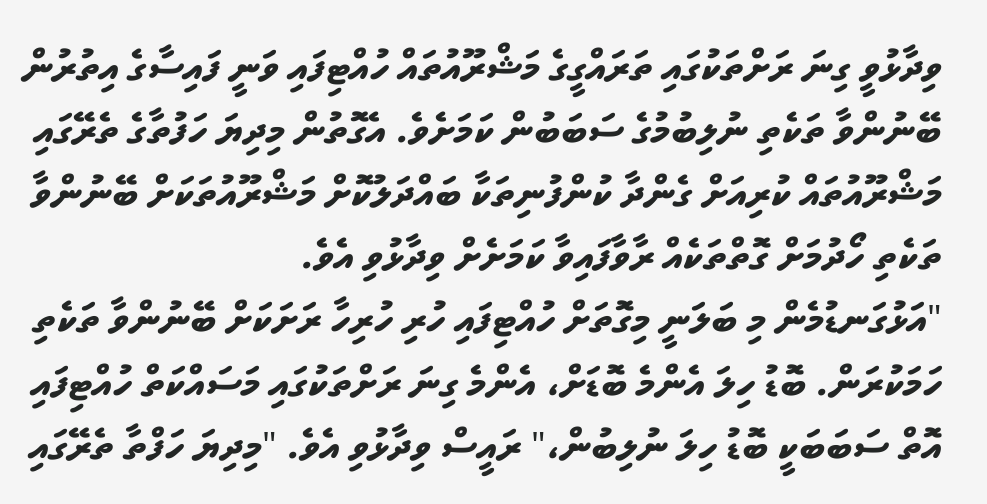ވިދާޅުވީ ގިނަ ރަށްތަކުގައި ތަރައްގީގެ މަޝްރޫއުތައް ހުއްޓިފައި ވަނީ ފައިސާގެ އިތުރުން ބޭނުންވާ ތަކެތި ނުލިބުމުގެ ސަބަބުން ކަމަށެވެ. އެގޮތުން މިދިޔަ ހަފުތާގެ ތެރޭގައި މަޝްރޫއުތައް ކުރިއަށް ގެންދާ ކުންފުނިތަކާ ބައްދަލުކޮށް މަޝްރޫއުތަކަށް ބޭނުންވާ ތަކެތި ހޯދުމަށް ގޮތްތަކެއް ރާވާފައިވާ ކަމަށެށް ވިދާޅުވި އެވެ.
"އަޅުގަނޑުމެން މި ބަލަނީ މިގޮތަށް ހުއްޓިފައި ހުރި ހުރިހާ ރަށަކަށް ބޭނުންވާ ތަކެތި ހަމަކުރަން. ބޮޑު ހިލަ އެންމެ ބޮޑަށް، އެންމެ ގިނަ ރަށްތަކުގައި މަސައްކަތް ހުއްޓިފައި އޮތް ސަބަބަކީ ބޮޑު ހިލަ ނުލިބުން،" ރައީސް ވިދާޅުވި އެވެ. "މިދިޔަ ހަފްތާ ތެރޭގައި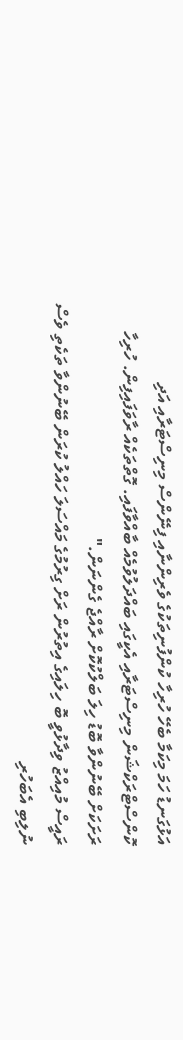އަޅުގަނޑު ހަމަ މިކަމާ ބެހޭ ހުރިހާ ކުންފުނިތަކުގެ ވެރިންނާއި ފިނޭންސް މިނިސްޓަރާއި އަދި ކޮންސްޓްރަކްޝަން މިނިސްޓަރާއި އެކީގައި ބައްދަލުވުމެއް ބާއްވާފައި. ގޮތްތަކެއް ރާވަފައިފިން. ހުރިހާ ރަށަކަށް ބޭނުންވާ ބޮޑު ހިލަ ބަލްކުކޮށް ރާއްޖެ ގެންނަން."
ރައީސް މުއިއްޒު ވިދާޅުވީ ބޮ ހިލައިގެ އިތުރުން ރަށް ގިރުމުގެ މައްސަލަ ހައްލު ކުރަން ބޭނުންވާ ތަކެތި ވެސް ނުލިބި އެބަހުރި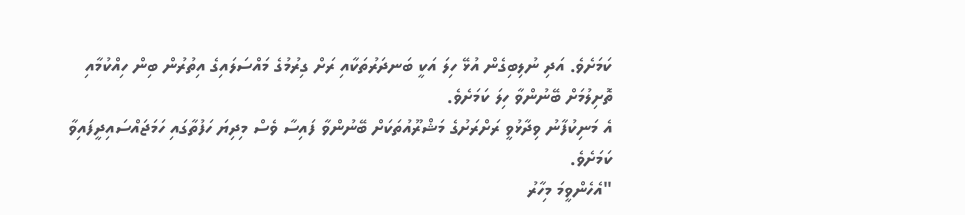ކަމަށެވެ. އަދި ނުލިބިގެން އުޅޭ ހިލަ އަކީ ބަނދަރުތަކާއި ރަށް ގިރުމުގެ މައްސަލައިގެ އިތުރުން ބިން ހިއްކުމާއި ތޮށިލުމަށް ބޭނުންވާ ހިލަ ކަމަށެވެ.
އެ މަނިކުފާނު ވިދާޅުވީ ރަށްރަށުގެ މަޝްރޫއުތަކަށް ބޭނުންވާ ފައިސާ ވެސް މިދިޔަ ހަފުތާގައި ހަމަޖައްސައިދީފައިވާ ކަމަށެވެ.
"އެހެންވީމަ މިހާރު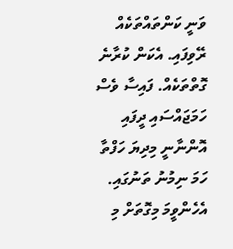ވަނީ ކަންތައްތަކެއް ރޭވިފައި. އެކަން ކުރާނެ ގޮތްތަކެއް. ފައިސާ ވެސް ހަމަޖައްސައި ދީފައި އޮންނާނީ މިދިޔަ ހަފްތާ ހަމަ ނިމުނު ތަނުގައި. އެހެންވީމަ މިގޮތަށް މި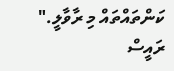ކަންތައްތައް މި ރާވާލީ." ރައީސް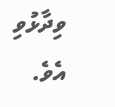ވިދާޅުވި އެވެ.